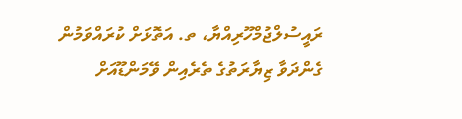ރައީސުލްޖުމްހޫރިއްޔާ، ތ. އަތޮޅަށް ކުރައްވަމުން ގެންދަވާ ޒިޔާރަތުގެ ތެރެއިން ވޭމަންޑޫއަށް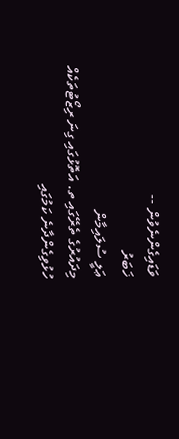ވަޑައިގެންނެވުން --
ޚަބަރު
ޢަލީ ސުލައިމާން
މިދައުރުގެ ތެރޭގައި ތ. އަތޮޅުގައި ގިނަ ރިޒޯޓުތަކެއް ހުޅުވިގެންދާނެ ކަމުގައި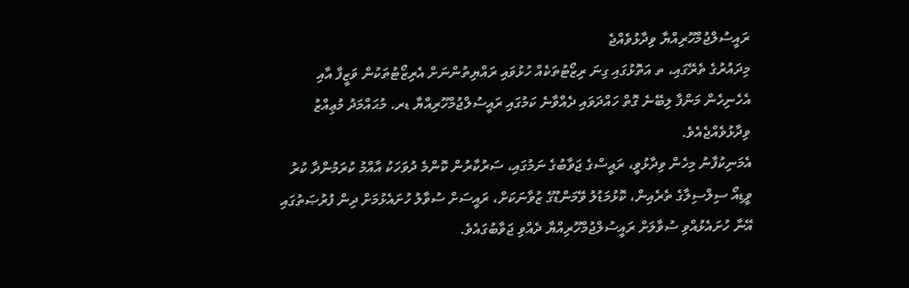ރައީސުލްޖުމްހޫރިއްޔާ ވިދާޅުވެއްޖެ
މިދައުރުގެ ތެރޭގައި، ތ އަތޮޅުގައި ގިނަ ރިޒޯޓުތަކެއް ހުޅުވައި ރައްޔިތުންނަށް އެރިޒޯޓުތަކުން ވަޒީފާ އާއި އެހެނިހެން މަންފާ ލިބޭނެ ގޮތް ހައްދަވައި ދެއްވާނެ ކަމުގައި ރައީސުލްޖުމްހޫރިއްޔާ ޑރ. މުޙައްމަދު މުޢިއްޒު ވިދާޅުވެއްޖެއެވެ.
އެމަނިކުފާނު މިހެން ވިދާޅުވީ، ރައީސްގެ ޖަވާބުގެ ނަމުގައި، ސަރުކާރުން ކޮންމެ ދުވަހަކު އާއްމު ކުރަމުންދާ ކުރު ވީޑިއޯ ސިލްސިލާގެ ތެރެއިން، ކޮޅުމަޑުލު ވޭމަންޑޫގެ ޒުވާނަކަށް، ރައީސަށް ސުވާލު ހުށައެޅުމަށް ދިން ފުރުޞަތުގައި އޭނާ ހުށައެޅުއްވި ސުވާލަށް ރައީސުލްޖުމްހޫރިއްޔާ ދެއްވި ޖަވާބުގައެވެ.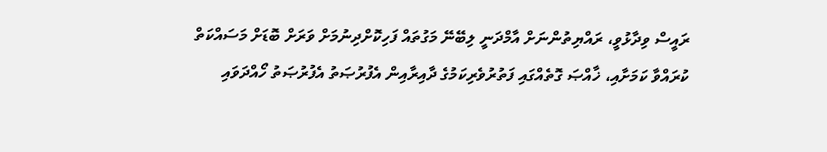ރައީސް ވިދާޅުވީ، ރައްޔިތުންނަށް އާމްދަނީ ލިބޭނޭ މަގުތައް ފަހިކޮށްދިނުމަށް ވަރަށް ބޮޑަށް މަސައްކަތް ކުރައްވާ ކަމަށާއި، ޚާއްޞަ ގޮތެއްގައި ފަތުރުވެރިކަމުގެ ދާއިރާއިން އެފުރުޞަތު އެފުރުޞަތު ހޯއްދަވައި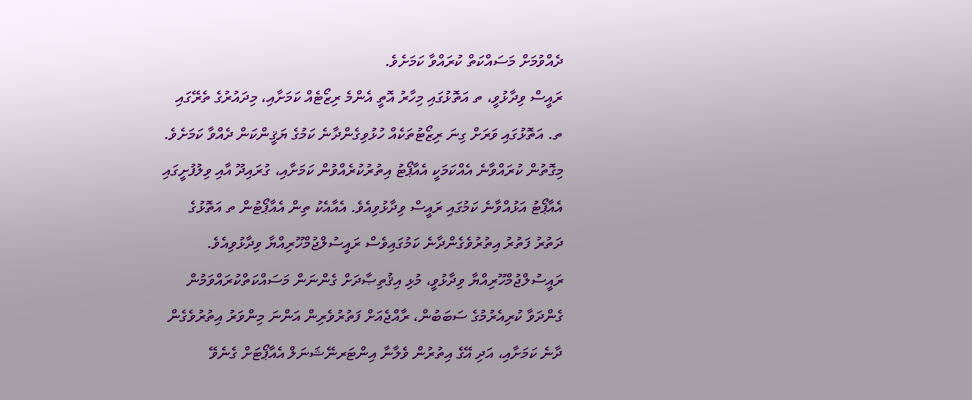ދެއްވުމަށް މަސައްކަތް ކުރައްވާ ކަމަށެވެ.
ރައީސް ވިދާޅުވީ، ތ އަތޮޅުގައި މިހާރު އޮތީ އެންމެ ރިޒޯޓެއް ކަމަށާއި، މިދައުރުގެ ތެރޭގައި ތ. އަތޮޅުގައި ވަރަށް ގިނަ ރިޒޯޓުތަކެއް ހުޅުވިގެންދާނެ ކަމުގެ ޔަޤީންކަން ދެއްވާ ކަމަށެވެ. މިގޮތުން ކުރައްވާނެ އެއްކަމަކީ އެއާޕޯޓު އިތުރުކުރެއްވުން ކަމަށާއި، ގުރައިދޫ އާއި ވިލުފުށީގައި އެއާޕޯޓު އަޅުއްވާނެ ކަމުގައި ރައީސް ވިދާޅުވިއެވެ. އެއާއެކު ތިން އެއާޕޯޓުން ތ އަތޮޅުގެ ދަތުރު ފަތުރު އިތުރުވެގެންދާނެ ކަމުގައިވެސް ރައީސުލްޖުމްހޫރިއްޔާ ވިދާޅުވިއެވެ.
ރައީސުލްޖުމްހޫރިއްޔާ ވިދާޅުވީ، މުޅި އިޤުތިޞާދަށް ގެންނަން މަސައްކަތްކުރައްވަމުން ގެންދަވާ ކުރިއެރުމުގެ ސަބަބުން، ރާއްޖެއަށް ފަތުރުވެރިން އަންނަ މިންވަރު އިތުރުވެގެން ދާނެ ކަމަށާއި، އަދި އޭގެ އިތުރުން ވެލާނާ އިންޓަރނޭޝަނަލް އެއާޕޯޓަށް ގެނެވޭ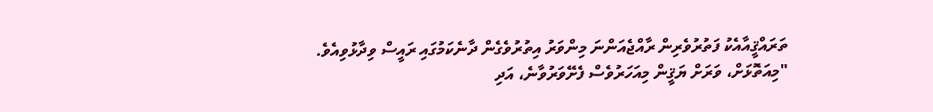ތަރައްޤީއާއެކު ފަތުރުވެރިން ރާއްޖެއަންނަ މިންވަރު އިތުރުވެގެން ދާނެކަމުގައި ރައީސް ވިދާޅުވިއެވެ.
"މިއަތޮޅަށް، ވަރަށް ޔަޤީން މިއަހަރުވެސް ފެށޭވަރުވާނެ، އަދި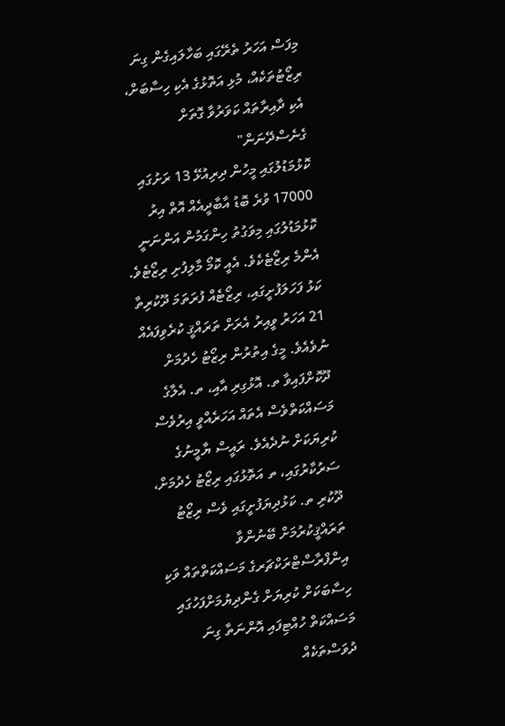މިފަސް އަހަރު ތެރޭގައި ބަހާލައިގެން ގިނަ ރިޒޯޓުތަކެއް، މުޅި އަތޮޅުގެ އެކި ހިސާބަށް، އެކި ދާއިރާތައް ކަވަރުވާ ގޮތަށް ގެނެސްދޭނަން"
ކޮޅުމަޑުލުގައި މީހުން ދިރިއުޅޭ 13 ރަށުގައި 17000 ވުރެ ބޮޑު އާބާދީއެއް އޮތް އިރު ކޮޅުމަޑުލުގައި މިވަގުތު ހިންގަމުން އަންނަނީ އެންމެ ރިޒޯޓެކެވެ. އެއީ ކޮމޯ މާލިފުށި ރިޒޯޓެވެ. ކަޅު ފަހަލަފުށީގައި، ރިޒޯޓެއް ފުރަތަމަ ދޫކުރިތާ 21 އަހަރު ވީއިރު އެރަށް ތަރައްޤީ ކުރެވިފައެއް ނުވެއެވެ. މީގެ އިތުރުން ރިޒޯޓު ހެދުމަށް ދޫކޮށްފައިވާ ތ. އޮޅުގިރި އާއި، ތ. އެލާގެ މަސައްކަތްވެސް އެތައް އަހަރެއްވީ އިރުވެސް ކުރިޔަކަށް ނުދެއެވެ. ރައީސް ޔާމީނުގެ ސަރުކާރުގައި، ތ އަތޮޅުގައި ރިޒޯޓު ހެދުމަށް، ދޫކުރި ތ. ކަޅުދިޔަފުށީގައި ވެސް ރިޒޯޓު ތަރައްޤީކުރުމަށް ބޭނުންވާ އިންފްރާސްޓްރަކްޗަރގެ މަސައްކަތްތައް ވަކި ހިސާބަކަށް ކުރިޔަށް ގެންދިޔުމަށްފަހުގައި މަސައްކަތް ހުއްޓިފައި އޮންނަތާ ގިނަ ދުވަސްތަކެއް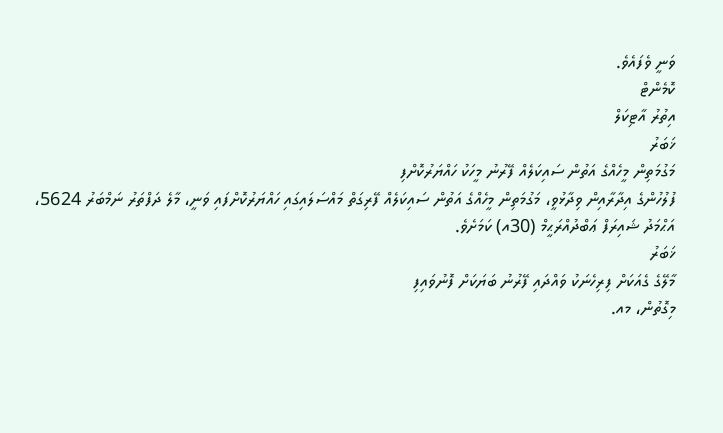ވަނީ ވެފައެވެ.
ކޮމެންޓް
އިތުރު އާޓިކަލް
ޚަބަރު
މަގުމަތިން މީހެއްގެ އަތުން ސައިކަލެއް ފޭރުނު މީހަކު ހައްޔަރުކޮށްފި
ފުލުހުންގެ އިދާރާއިން ވިދާޅުވީ، މަގުމަތިން މީހެއްގެ އަތުން ސައިކަލެއް ފޭރިގަތް މައްސަލައިގައި ހައްޔަރުކޮށްފައި ވަނީ، މާލެ ދަފްތަރު ނަމްބަރު 5624، އަޙްމަދު ޝައިރަފް ޢަބްދުއްރަޙީމް (30އ) ކަމަށެވެ.
ޚަބަރު
މާލޭގެ ގެއަކަށް ފިރިހެނަކު ވައްދައި ފޭރުނު ބަޔަކަށް ފޮނުވައިފި
މިގޮތުން، މއ.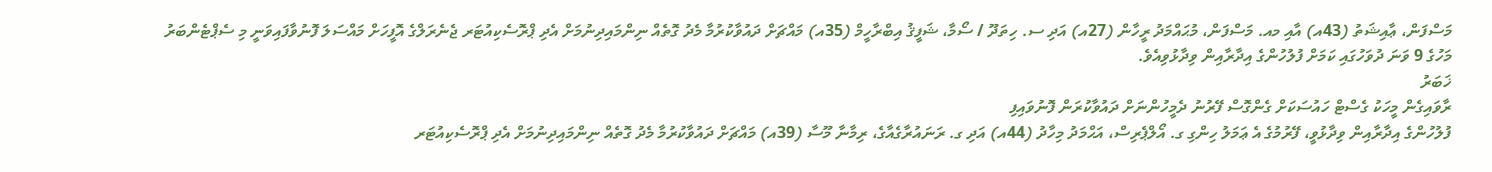މަސްފަން، ޢާއިޝަތު (43އ) އާއި މއ. މަސްފަން، މުޙައްމަދު ރީހާން (27އ) އަދި ސ. ހިތަދޫ / ސޯމާ، ޝަފީޤު އިބްރާހީމް (35އ) މައްޗަށް ދައުވާކުރުމާ މެދު ގޮތެއް ނިންމައިދިނުމަށް އެދި ޕްރޮސެކިއުޓަރ ޖެނެރަލްގެ އޮފީހަށް މައްސަލަ ފޮނުވާފައިވަނީ މި ސެޕްޓެންބަރު މަހުގެ 9 ވަނަ ދުވަހުގައި ކަމަށް ފުލުހުންގެ އިދާރާއިން ވިދާޅުވިއެވެ.
ޚަބަރު
ރާވައިގެން މީހަކު ގެސްޓް ހައުސަކަށް ގެންގޮސް ފޭރުނު ދެމީހުންނަށް ދައުވާކުރަން ފޮނުވައިފި
ފުލުހުންގެ އިދާރާއިން ވިދާޅުވީ، ފޭރުމުގެ އެ ޢަމަލު ހިންގި ގ. އޯލްޕެރިސް، އަޙްމަދު މިހާދު (44އ) އަދި ގ. ރަނައުރާގެއާގެ، ރިމާނާ މޫސާ (39އ) މައްޗަށް ދައުވާކުރުމާ މެދު ގޮތެއް ނިންމައިދިނުމަށް އެދި ޕްރޮސެކިއުޓަރ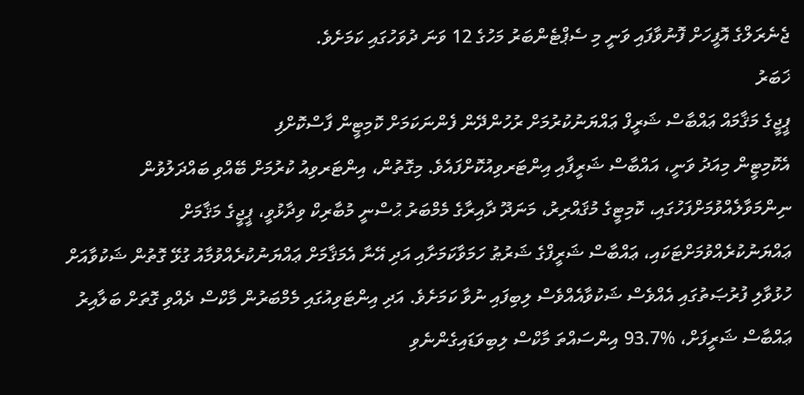ޖެނެރަލްގެ އޮފީހަށް ފޮނުވާފައި ވަނީ މި ސެޕްޓެންބަރު މަހުގެ 12 ވަނަ ދުވަހުގައި ކަމަށެވެ.
ޚަބަރު
ޕީޖީގެ މަޤާމައް ޢައްބާސް ޝަރީފް ޢައްޔަނުކުރުމަށް ރުހުންދޭން ފެންނަކަމަށް ކޮމިޓީން ފާސްކޮށްފި
އެކޮމިޓީން މިއަދު ވަނީ، އައްބާސް ޝަރީފާއި އިންޓަރވިއުކޮށްފައެވެ. މިގޮތުން، އިންޓަރވިއު ކުރުމަށް ބޭއްވި ބައްދަލުވުން ނިންމަވާލެއްވުމަށްފަހުގައި، ކޮމިޓީގެ މުޤައްރިރު، މަނަދޫ ދާއިރާގެ މެމްބަރު ޙުސްނީ މުބާރިކް ވިދާޅުވީ، ޕީޖީގެ މަޤާމަށް ޢައްޔަނުކުރެއްވުމަށްޓަކައި، ޢައްބާސް ޝަރީފްގެ ޝަރުޠު ހަމަވާކަމަށާއި އަދި އޭނާ އެމަޤާމަށް ޢައްޔަނުކުރެއްވުމާއު ގުޅޭ ގޮތުން ޝަކުވާއަށް ހުޅުވާލި ފުރުޞަތުގައި އެއްވެސް ޝަކުވާއެއްވެސް ލިބިފައި ނުވާ ކަމަށެވެ. އަދި އިންޓަވިއުގައި މެމްބަރުން މާކްސް ދެއްވި ގޮތަށް ބަލާއިރު ޢައްބާސް ޝަރީފަށް، %93.7 އިންސައްތަ މާކްސް ލިބިވަޑައިގެންނެވި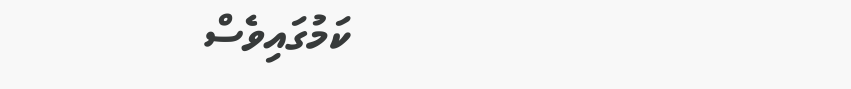ކަމުގައިވެސް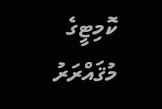ކޮމިޓީގެ މުޤައްރަރު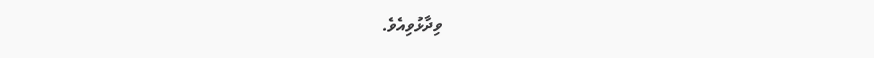ވިދާޅުވިއެވެ.